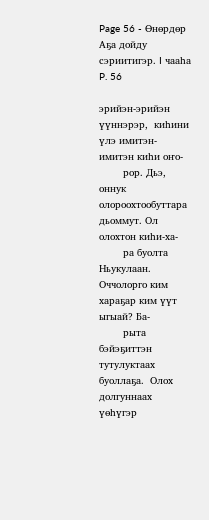Page 56 - Өнөрдөр Аҕа дойду сэриитигэр. I чааһа
P. 56

эрийэн-эрийэн үүннэрэр,  киһини үлэ имитэн-имитэн киһи оҥо-
        рор. Дьэ,  оннук олороохтообуттара дьоммут. Ол олохтон киһи-ха-
        ра буолта Ньукулаан.  Оччолорго ким хараҕар ким үүт ыгыай? Ба-
        рыта  бэйэҕиттэн  тутулуктаах  буоллаҕа.  Олох долгуннаах  үөһүгэр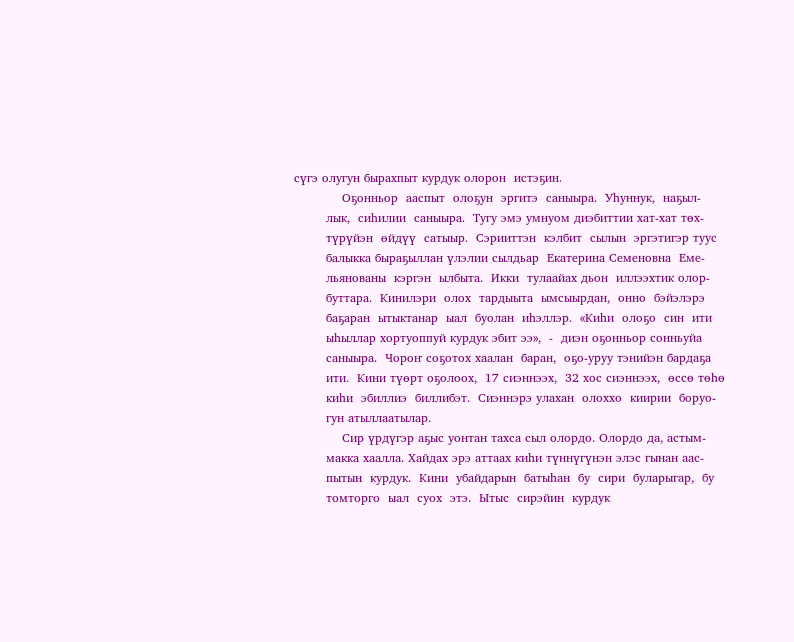сүгэ олугун бырахпыт курдук олорон  истэҕин.
            Оҕонньор  ааспыт  олоҕун  эргитэ  саныыра.  Уһуннук,  наҕыл-
        лык,  сиһилии  саныыра.  Тугу эмэ умнуом диэбиттии хат-хат төх-
        түрүйэн  өйдүү  сатыыр.  Сэрииттэн  кэлбит  сылын  эргэтигэр туус
        балыкка быраҕыллан үлэлии сылдьар  Екатерина Семеновна  Еме-
        льянованы  кэргэн  ылбыта.  Икки  тулаайах дьон  иллээхтик олор-
        буттара.  Кинилэри  олох  тардыыта  ымсыырдан,  онно  бэйэлэрэ
        баҕаран  ытыктанар  ыал  буолан  иһэллэр.  «Киһи  олоҕо  син  ити
        ыһыллар хортуоппуй курдук эбит ээ»,  -  диэн оҕонньор сонньуйа
        саныыра.  Чороҥ соҕотох хаалан  баран,  оҕо-уруу тэнийэн бардаҕа
        ити.  Кини түөрт оҕолоох,  17 сиэннээх,  32 хос сиэннээх,  өссө төһө
        киһи  эбиллиэ  биллибэт.  Сиэннэрэ улахан  олоххо  киирии  боруо-
        гун атыллаатылар.
            Сир үрдүгэр аҕыс уонтан тахса сыл олордо. Олордо да, астым-
        макка хаалла. Хайдах эрэ аттаах киһи түннүгүнэн элэс гынан аас-
        пытын  курдук.  Кини  убайдарын  батыһан  бу  сири  буларыгар,  бу
        томторго  ыал  суох  этэ.  Ытыс  сирэйин  курдук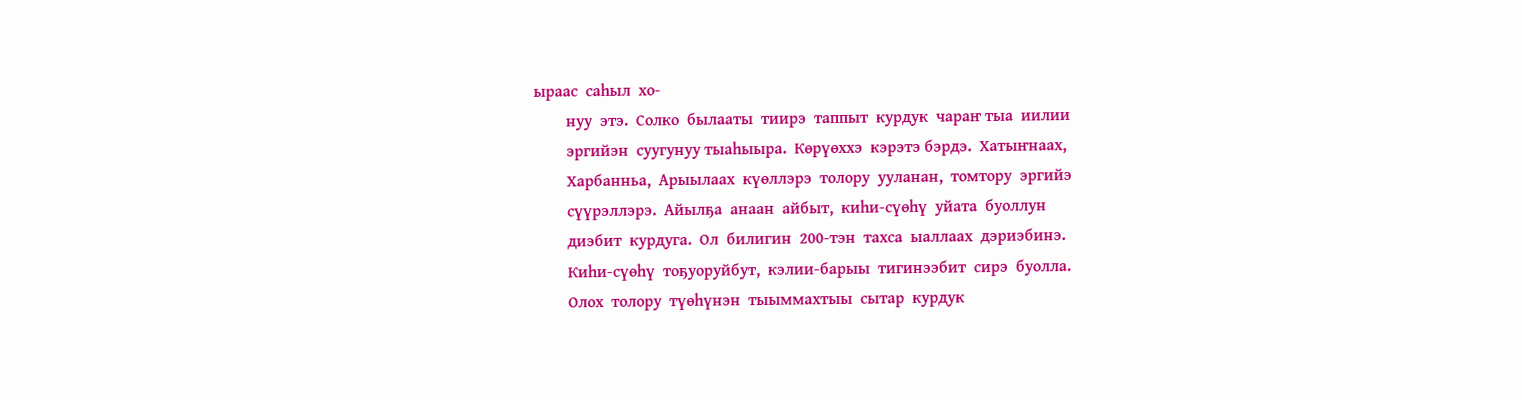ыраас  саһыл  хо-
        нуу  этэ.  Солко  былааты  тиирэ  таппыт  курдук  чараҥ тыа  иилии
        эргийэн  суугунуу тыаһыыра.  Көрүөххэ  кэрэтэ бэрдэ.  Хатыҥнаах,
        Харбанньа,  Арыылаах  күөллэрэ  толору  ууланан,  томтору  эргийэ
        сүүрэллэрэ.  Айылҕа  анаан  айбыт,  киһи-сүөһү  уйата  буоллун
        диэбит  курдуга.  Ол  билигин  200-тэн  тахса  ыаллаах  дэриэбинэ.
        Киһи-сүөһү  тоҕуоруйбут,  кэлии-барыы  тигинээбит  сирэ  буолла.
        Олох  толору  түөһүнэн  тыыммахтыы  сытар  курдук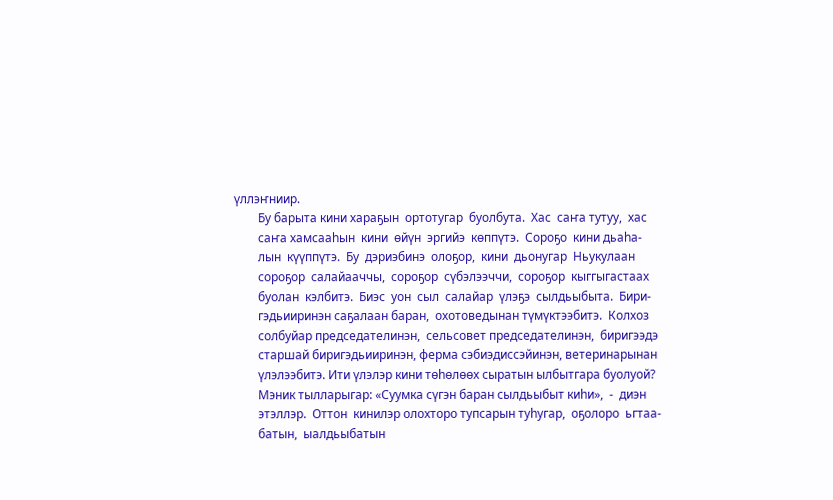үллэҥниир.
        Бу барыта кини хараҕын  ортотугар  буолбута.  Хас  саҥа тутуу,  хас
        саҥа хамсааһын  кини  өйүн  эргийэ  көппүтэ.  Сороҕо  кини дьаһа-
        лын  күүппүтэ.  Бу  дэриэбинэ  олоҕор,  кини  дьонугар  Ньукулаан
        сороҕор  салайааччы,  сороҕор  сүбэлээччи,  сороҕор  кыггыгастаах
        буолан  кэлбитэ.  Биэс  уон  сыл  салайар  үлэҕэ  сылдьыбыта.  Бири-
        гэдьииринэн саҕалаан баран,  охотоведынан түмүктээбитэ.  Колхоз
        солбуйар председателинэн,  сельсовет председателинэн,  биригээдэ
        старшай биригэдьииринэн, ферма сэбиэдиссэйинэн, ветеринарынан
        үлэлээбитэ. Ити үлэлэр кини төһөлөөх сыратын ылбытгара буолуой?
        Мэник тылларыгар: «Суумка сүгэн баран сылдьыбыт киһи»,  -  диэн
        этэллэр.  Оттон  кинилэр олохторо тупсарын туһугар,  оҕолоро  ьгтаа-
        батын,  ыалдьыбатын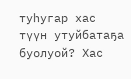туһугар хас түүн утуйбатаҕа буолуой? Хас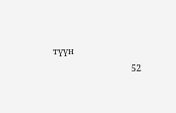түүн
                                       52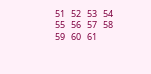51   52   53   54   55   56   57   58   59   60   61